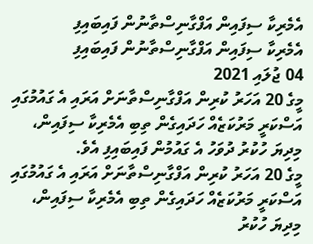އެމެރިކާ ސިފައިން އަފްގާނިސްތާނުން ފައިބައިފި
އެމެރިކާ ސިފައިން އަފްގާނިސްތާނުން ފައިބައިފި
04 ޖުލައި 2021
މީގެ 20 އަހަރު ކުރިން އަފްގާނިސްތާނަށް އަރައި އެ ގައުމުގައި އަސްކަރީ މަރުކަޒެއް ހަދައިގެން ތިބި އެމެރިކާ ސިފައިން، މިދިޔަ ހުކުރު ދުވަހު އެ ގައުމުން ފައިބައިފި އެވެ.
މީގެ 20 އަހަރު ކުރިން އަފްގާނިސްތާނަށް އަރައި އެ ގައުމުގައި އަސްކަރީ މަރުކަޒެއް ހަދައިގެން ތިބި އެމެރިކާ ސިފައިން، މިދިޔަ ހުކުރު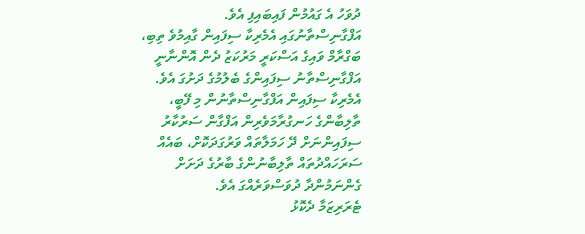ދުވަހު އެ ގައުމުން ފައިބައިފި އެވެ.
އަފްގާނިސްތާނުގައި އެމެރިކާ ސިފައިން ގާއިމުވެ ތިބި، ބަގްރާމް ވައިގެ އަސްކަރީ މަރުކަޒު ދެން އޮންނާނީ އަފްގާނިސްތާނު ސިފައިންގެ ބެލުމުގެ ދަށުގަ އެވެ. އެމެރިކާ ސިފައިން އަފްގާނިސްތާނުން މި ފޭބީ، ތާލިބާންގެ ހަނގުރާމަވެރިން އަފްގާން ސަރުކާރު ސިފައިންނަށް ދޭ ހަމަލާތައް ވަރުގަދަކޮށް، ބައެއް ސަރަހައްދުތައް ތާލިބާނުންގެ ބާރުގެ ދަށަށް ގެންނަމުންދާ ދުވަސްވަރެއްގަ އެވެ.
ޓެރަރިޒަމާ ދެކޮޅު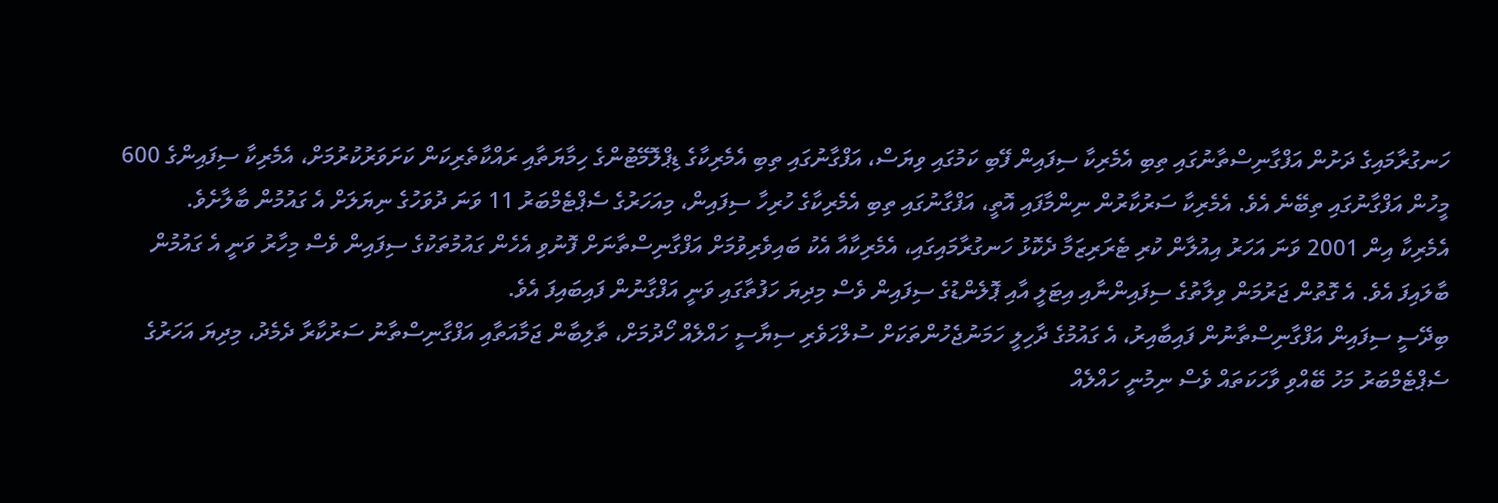ހަނގުރާމައިގެ ދަށުން އަފްގާނިސްތާނުގައި ތިބި އެމެރިކާ ސިފައިން ފޭބި ކަމުގައި ވިޔަސް، އަފްގާނުގައި ތިބި އެމެރިކާގެ ޑިޕްލޮމޭޓުންގެ ހިމާޔަތާއި ރައްކާތެރިކަން ކަށަވަރުކުރުމަށް، އެމެރިކާ ސިފައިންގެ 600 މީހުން އަފްގާނުގައި ތިބޭނެ އެވެ. އެމެރިކާ ސަރުކާރުން ނިންމާފައި އޮތީ، އަފްގާނުގައި ތިބި އެމެރިކާގެ ހުރިހާ ސިފައިން، މިއަހަރުގެ ސެޕްޓެމްބަރު 11 ވަނަ ދުވަހުގެ ނިޔަލަށް އެ ގައުމުން ބާލާށެވެ.
އެމެރިކާ އިން 2001 ވަނަ އަހަރު އިއުލާން ކުރި ޓެރަރިޒަމާ ދެކޮޅު ހަނގުރާމައިގައި، އެމެރިކާއާ އެކު ބައިވެރިވުމަށް އަފްގާނިސްތާނަށް ފޮނުވި އެހެން ގައުމުތަކުގެ ސިފައިން ވެސް މިހާރު ވަނީ އެ ގައުމުން ބާލައިފަ އެވެ. އެ ގޮތުން ޖަރުމަން ވިލާތުގެ ސިފައިންނާއި އިޓަލީ އާއި ޕޮލެންޑުގެ ސިފައިން ވެސް މިދިޔަ ހަފުތާގައި ވަނީ އަފްގާނުން ފައިބައިފަ އެވެ.
ބިދޭސީ ސިފައިން އަފްގާނިސްތާނުން ފައިބާއިރު، އެ ގައުމުގެ ދާހިލީ ހަމަނުޖެހުންތަކަށް ސުލްހަވެރި ސިޔާސީ ހައްލެއް ހޯދުމަށް، ތާލިބާން ޖަމާއަތާއި އަފްގާނިސްތާނު ސަރުކާރާ ދެމެދު، މިދިޔަ އަހަރުގެ ސެޕްޓެމްބަރު މަހު ބޭއްވި ވާހަކަތައް ވެސް ނިމުނީ ހައްލެއް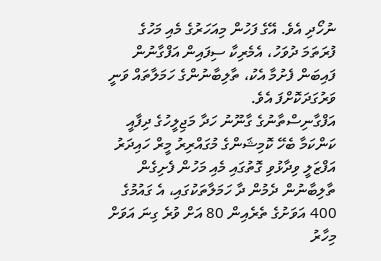ނުހޯދި އެވެ. އޭގެ ފަހުން މިއަހަރުގެ މެއި މަހުގެ ފުރަތަމަ ދުވަހު، އެމެރިކާ ސިފައިން އަފްގާނުން ފައިބަން ފެށުމާ އެކު، ތާލިބާނުންގެ ހަމަލާތައް ވަނީ ވަރުގަދަކޮށްފަ އެވެ.
އަފްގާނިސްތާނުގެ ގާނޫނު ހަދާ މަޖިލީހުގެ ދިފާއީ ކަންކަމާ ބެހޭ ކޮމިޝަންގެ މުގައްރިރު މީރް ހައިދަރު އަފްޒަލީ ވިދާޅުވި ގޮތުގައި މެއި މަހުން ފެށިގެން ތާލިބާނުން ދެމުން ދާ ހަމަލާތަކުގައި، އެ ގައުމުގެ 400 އަވަށުގެ ތެރެއިން 80 އަށް ވުރެ ގިނަ އަވަށް މިހާރު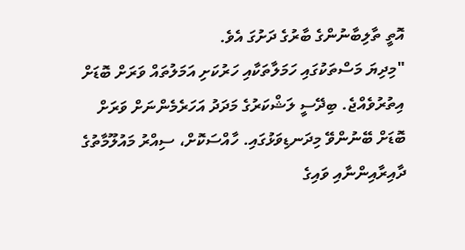އޮތީ ތާލިބާނުންގެ ބާރުގެ ދަށުގަ އެވެ.
"މިދިޔަ މަސްތަކުގައި ހަމަލާތަކާއި ހަރުކަށި އަމަލުތައް ވަރަށް ބޮޑަށް އިތުރުވެއްޖެ. ބިދޭސީ ލަޝްކަރުގެ މަދަދު އަހަރެމެންނަށް ވަރަށް ބޮޑަށް ބޭނުންވޭ މިދަނޑިވަޅުގައި. ހާއްސަކޮށް، ސިއްރު މައުލޫމާތުގެ ދާއިރާއިންނާއި ވައިގެ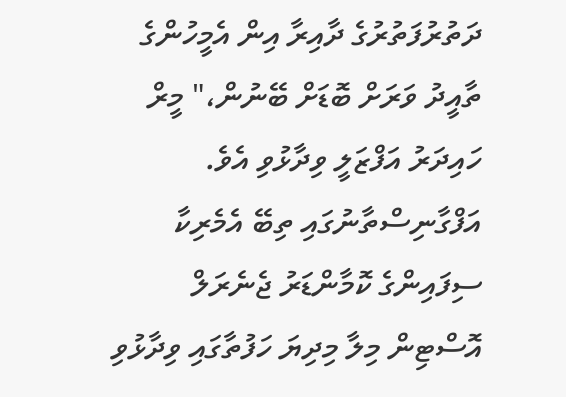ދަތުރުފަތުރުގެ ދާއިރާ އިން އެމީހުންގެ ތާއީދު ވަރަށް ބޮޑަށް ބޭނުން،" މީރް ހައިދަރު އަފްޒަލީ ވިދާޅުވި އެވެ.
އަފްގާނިސްތާނުގައި ތިބޭ އެމެރިކާ ސިފައިންގެ ކޮމާންޑަރު ޖެނެރަލް އޮސްޓިން މިލާ މިދިޔަ ހަފުތާގައި ވިދާޅުވި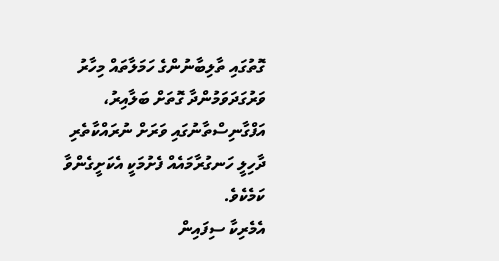ގޮތުގައި ތާލިބާނުންގެ ހަމަލާތައް މިހާރު ވަރުގަދަވަމުންދާ ގޮތަށް ބަލާއިރު، އަފްގާނިސްތާނުގައި ވަރަށް ނުރައްކާތެރި ދާހިލީ ހަނގުރާމައެއް ފެށުމަކީ އެކަށީގެންވާ ކަމެކެވެ.
އެމެރިކާ ސިފައިން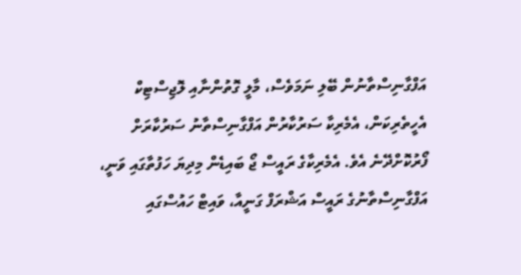އަފްގާނިސްތާނުން ބޭލި ނަމަވެސް، މާލީ ގޮތުންނާއި ލޮޖިސްޓިކް އެހީތެރިކަން، އެމެރިކާ ސަރުކާރުން އަފްގާނިސްތާނު ސަރުކާރަށް ފޯރުކޮށްދޭނެ އެވެ. އެމެރިކާގެ ރައީސް ޖޯ ބައިޑެން މިދިޔަ ހަފުތާގައި ވަނީ، އަފްގާނިސްތާނުގެ ރައީސް އަޝްރަފް ގަނީއާ، ވައިޓް ހައުސްގައި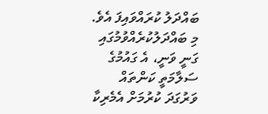ބައްދަލު ކުރައްވައިފަ އެވެ.
މި ބައްދަލުކުރެއްވުމުގައި ގަނީ ވަނީ، އެ ގައުމުގެ ސަލާމަތީ ކަންތައް ވަރުގަދަ ކުރުމަށް އެމެރިކާ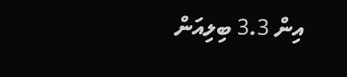އިން 3.3 ބިލިއަން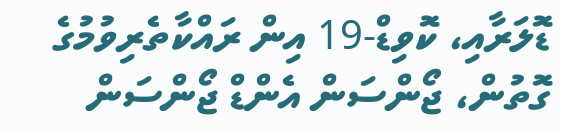ޑޮލަރާއި، ކޮވިޑް-19 އިން ރައްކާތެރިވުމުގެ ގޮތުން، ޖޯންސަން އެންޑް ޖޯންސަން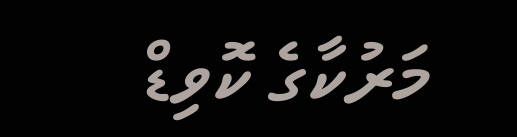މަރުކާގެ ކޮވިޑް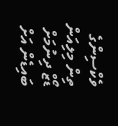ވެކްސިންގެ ތިން މިލިއަން ޑޯޒް ދިނުމަށް ބައިޑެން އަށް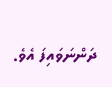ދަންނަވައިފަ އެވެ.